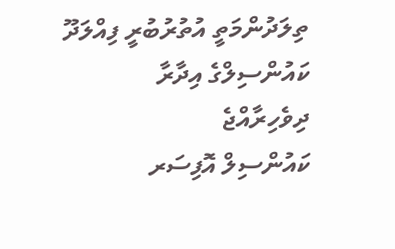ތިލަދުންމަތީ އުތުރުބުރީ ފިއްލަދޫ ކައުންސިލްގެ އިދާރާ
ދިވެހިރާއްޖެ
ކައުންސިލް އޮފިސަރ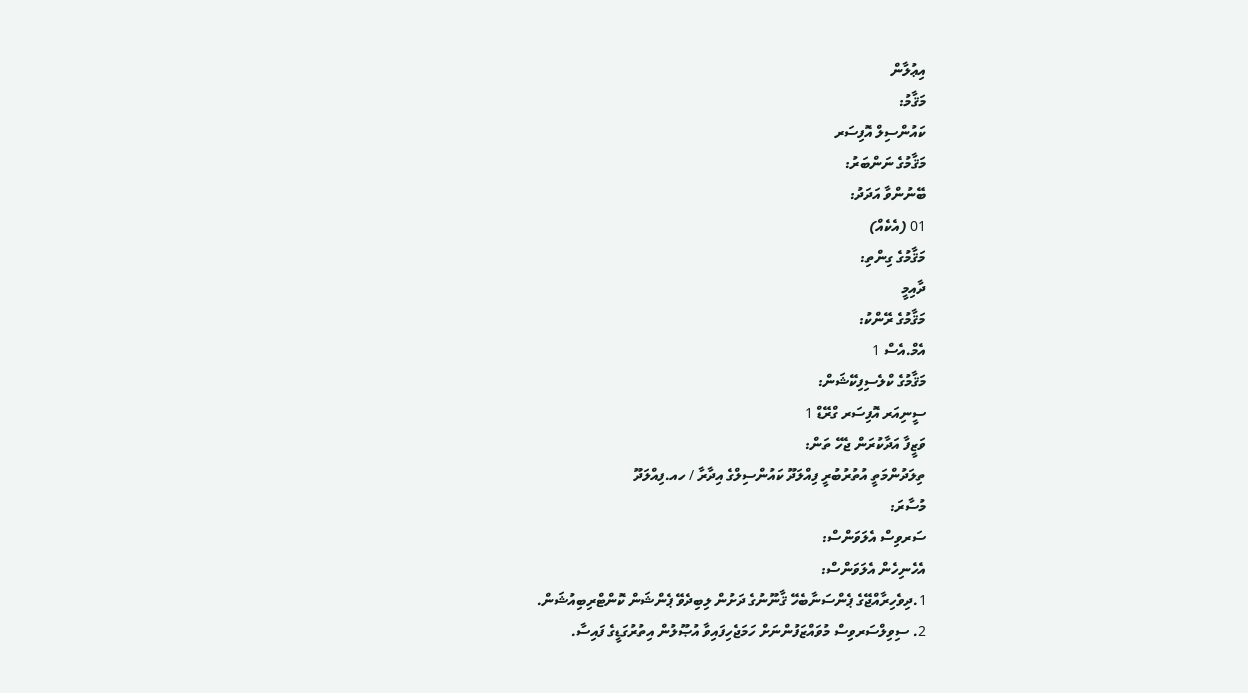އިޢުލާން
މަޤާމު:
ކައުންސިލް އޮފިސަރ
މަޤާމުގެ ނަންބަރު:
ބޭނުންވާ އަދަދު:
01 (އެކެއް)
މަޤާމުގެ ގިންތި:
ދާއިމީ
މަޤާމުގެ ރޭންކު:
އެމް.އެސް 1
މަޤާމުގެ ކްލެސިފިކޭޝަން:
ސީނިއަރ އޮފިސަރ ގްރޭޑް 1
ވަޒީފާ އަދާކުރަން ޖެހޭ ތަން:
ތިލަދުންމަތީ އުތުރުބުރީ ފިއްލަދޫ ކައުންސިލްގެ އިދާރާ / ހއ.ފިއްލަދޫ
މުސާރަ:
ސަރވިސް އެލަވަންސް:
އެހެނިހެން އެލަވަންސް:
1.ދިވެހިރާއްޖޭގެ ޕެންސަނާބެހޭ ޤާނޫނުގެ ދަށުން ލިބިދެވޭ ޕެންޝަން ކޮންޓްރިބިއުޝަން.
2. ސިވިލްސަރވިސް މުވައްޒަފުންނަށް ހަމަޖެހިފައިވާ އުޞޫލުން އިތުރުގަޑީގެ ފައިސާ.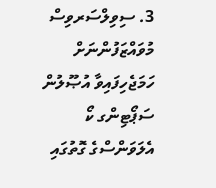3. ސިވިލްސަރވިސް މުވައްޒަފުންނަށް ހަމަޖެހިފައިވާ އުޞޫލުން ސަޕޯޓިންގ ކޯ އެލަވަންސްގެ ގޮތުގައި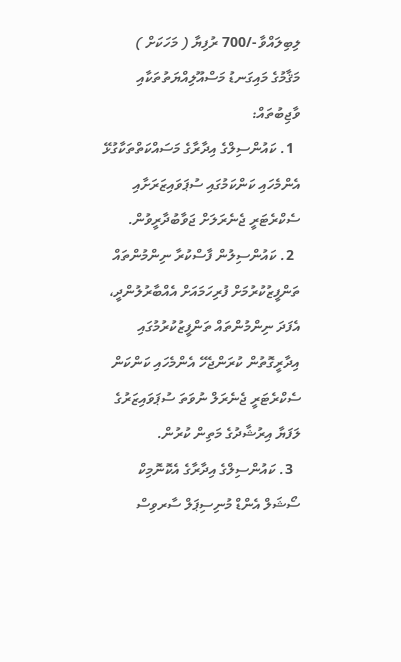ލިބިލައްވާ -/700 ރުފިޔާ ( މަހަކަށް )
މަޤާމުގެ މައިގަނޑު މަސްއޫލިއްޔަތުތަކާއި ވާޖިބުތައް:
  1. ކައުންސިލްގެ އިދާރާގެ މަސައްކަތްތަކާގުޅޭ އެންމެހައި ކަންކަމުގައި ސުޕަވައިޒަރަށާއި ސެކްރެޓަރީ ޖެނެރަލަށް ޖަވާބުދާރީވުން.
  2. ކައުންސިލުން ފާސްކުރާ ނިންމުންތައް ތަންފީޒުކުރުމަށް ފުރިހަމައަށް އެއްބާރުލުންދީ، އެފަދަ ނިންމުންތައް ތަންފީޒުކުރުމުގައި އިދާރީގޮތުން ކުރަންޖެހޭ އެންމެހައި ކަންކަން ސެކްރެޓަރީ ޖެނެރަލް ނުވަތަ ސުޕަވައިޒަރުގެ ލަފަޔާ އިރުޝާދުގެ މަތިން ކުރުން.
  3. ކައުންސިލްގެ އިދާރާގެ އެކޮނޮމިކް ސޯޝަލް އެންޑް މުނިސިޕަލް ސާރވިސް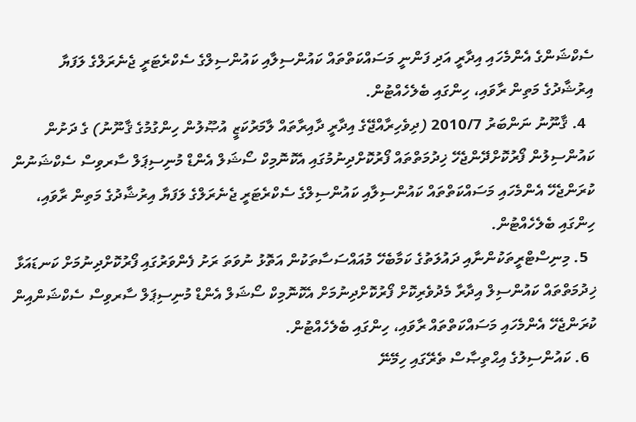ސެކްޝަންގެ އެންމެހައި އިދާރީ އަދި ފަންނީ މަސައްކަތްތައް ކައުންސިލާއި ކައުންސިލްގެ ސެކްރެޓަރީ ޖެނެރަލްގެ ލަފަޔާ އިރުޝާދުގެ މަތިން ރާވައި، ހިންގައި ބެލެހެއްޓުން.
  4. ޤާނޫނު ނަންބަރު 2010/7 (ދިވެހިރާއްޖޭގެ އިދާރީ ދާއިރާތައް ލާމަރުކަޒީ އުޞޫލުން ހިންގުމުގެ ޤާނޫނު) ގެ ދަށުން ކައުންސިލުން ފޯރުކޮށްދޭންޖެހޭ ޚިދުމަތްތައް ފޯރުކޮށްދިނުމުގައި އެކޮނޮމިކް ސޯޝަލް އެންޑް މުނިސިޕަލް ސާރވިސް ސެކްޝަނުން ކުރަންޖެހޭ އެންމެހައި މަސައްކަތްތައް ކައުންސިލާއި ކައުންސިލްގެ ސެކްރެޓަރީ ޖެނެރަލްގެ ލަފަޔާ އިރުޝާދުގެ މަތިން ރާވައި، ހިންގައި ބެލެހެއްޓުން.
  5. މިނިސްޓްރީތަކުންނާއި ދައުލަތުގެ ކަމާބެހޭ މުއައްސަސާތަކުން އަތޮޅު ނުވަތަ ރަށު ފެންވަރުގައި ފޯރުކޮށްދިނުމަށް ކަނޑައަޅާ ޚިދުމަތްތައް ކައުންސިލް އިދާރާ މެދުވެރިކޮށް ފޯރުކޮށްދިނުމަށް އެކޮނޮމިކް ސޯޝަލް އެންޑް މުނިސިޕަލް ސާރވިސް ސެކްޝަންއިން ކުރަންޖެހޭ އެންމެހައި މަސައްކަތްތައް ރާވައި، ހިންގައި ބެލެހެއްޓުން.
  6. ކައުންސިލުގެ އިޙްތިޞާސް ތެރޭގައި ހިމޭނޭ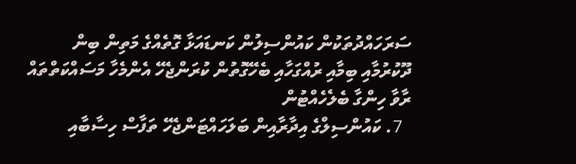ސަރަހައްދުތަކުން ކައުންސިލުން ކަނޑައަޅާ ގޮތެއްގެ މަތިން ބިން ދޫކުރުމާއި ބިމާއި ރުއްގަހާއި ބެހޭގޮތުން ކުރަންޖެހޭ އެންމެހާ މަސައްކަތްތައް ރާވާ ހިންގާ ބެލެހެއްޓުން
  7. ކައުންސިލްގެ އިދާރާއިން ބަލަހައްޓަންޖެހޭ ތަފާސް ހިސާބާއި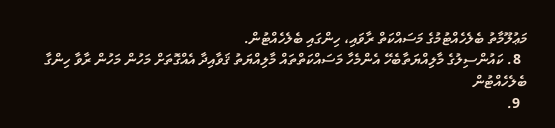މަޢުލޫމާތު ބެލެހެއްޓުމުގެ މަސައްކަތް ރާވައި، ހިންގައި ބެލެހެއްޓުން.
  8. ކައުންސިލުގެ މާލިއްޔަތާބެހޭ އެންމެހާ މަސައްކަތްތައް މާލިއްޔަތު ޤަވާއިދާ އެއްގޮތަށް މަހުން މަހުން ރާވާ ހިންގާ ބެލެހެއްޓުން
  9.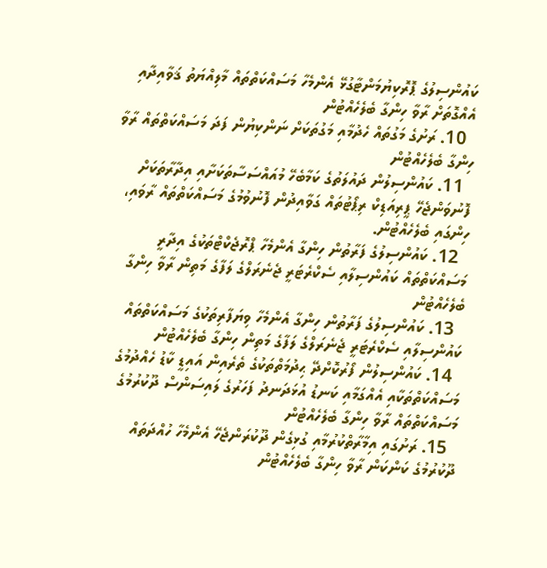ކައުންސިލުގެ ޕޮރޮކިޔުމަންޓާގުޅޭ އެންމެހާ މަސައްކަތްތައް މާލިއްޔަތު ޤަވާއިދާއި އެއްގޮތަށް ރާވާ ހިންގާ ބެލެހެއްޓުން
  10. ރަށުގެ މަގުތައް ހެދުމާއި މަގުތަކަށް ނަންކިޔުން ފަދަ މަސައްކަތްތައް ރާވާ ހިންގާ ބެލެހެއްޓުން
  11. ކައުންސިލުން ދައުލަތުގެ ކަމާބެހޭ މުއައްސަސާތަކަށާއި އިދާރާތަކަށް ފޮނުވަންޖެހޭ ޕީރިއަޑިކް ރިޕޯޓުތައް ގަވާއިދުން ފޮނުވުމުގެ މަސައްކަތްތައް ރާވައި، ހިންގައި ބެލެހެއްޓުން.
  12. ކައުންސިލުގެ ފަރާތުން ހިންގާ އެންމެހާ ޕްރޮޖެކްޓްތަކުގެ އިދާރީ މަސައްކަތްތައް ކައުންސިލާއި ސެކްރެޓަރީ ޖެނެރަލްގެ ލަފާގެ މަތިން ރާވާ ހިންގާ ބެލެހެއްޓުން
  13. ކައުންސިލުގެ ފަރާތުން ހިންގާ އެންމެހާ ވިޔަފާރިތަކުގެ މަސައްކަތްތައް ކައުންސިލާއި ސެކްރެޓަރީ ޖެނެރަލްގެ ލަފާގެ މަތިން ހިންގާ ބެލެހެއްޓުން
  14. ކައުންސިލުން ފޯރުކޮށްދޭ ޙިދުމަތްތަކުގެ ތެރެއިން އައިޑީ ކާޑު ހެއްދުމުގެ މަސައްކަތްތަކާއި އެއްގަމާއި ކަނޑު އުޅަދަނދު ފަހަރުގެ ލައިސަންސް ދޫކުރުމުގެ މަސައްކަތްތައް ރާވާ ހިންގާ ބެލެހެއްޓުން
  15. ރަށުގައި އިމާރާތްކުރުމާއި ގުޅިގެން ދޫކުރަންޖެހޭ އެންމެހާ ހުއްދަތައް ދޫކުރުމުގެ ކަންކަން ރާވާ ހިންގާ ބެލެހެއްޓުން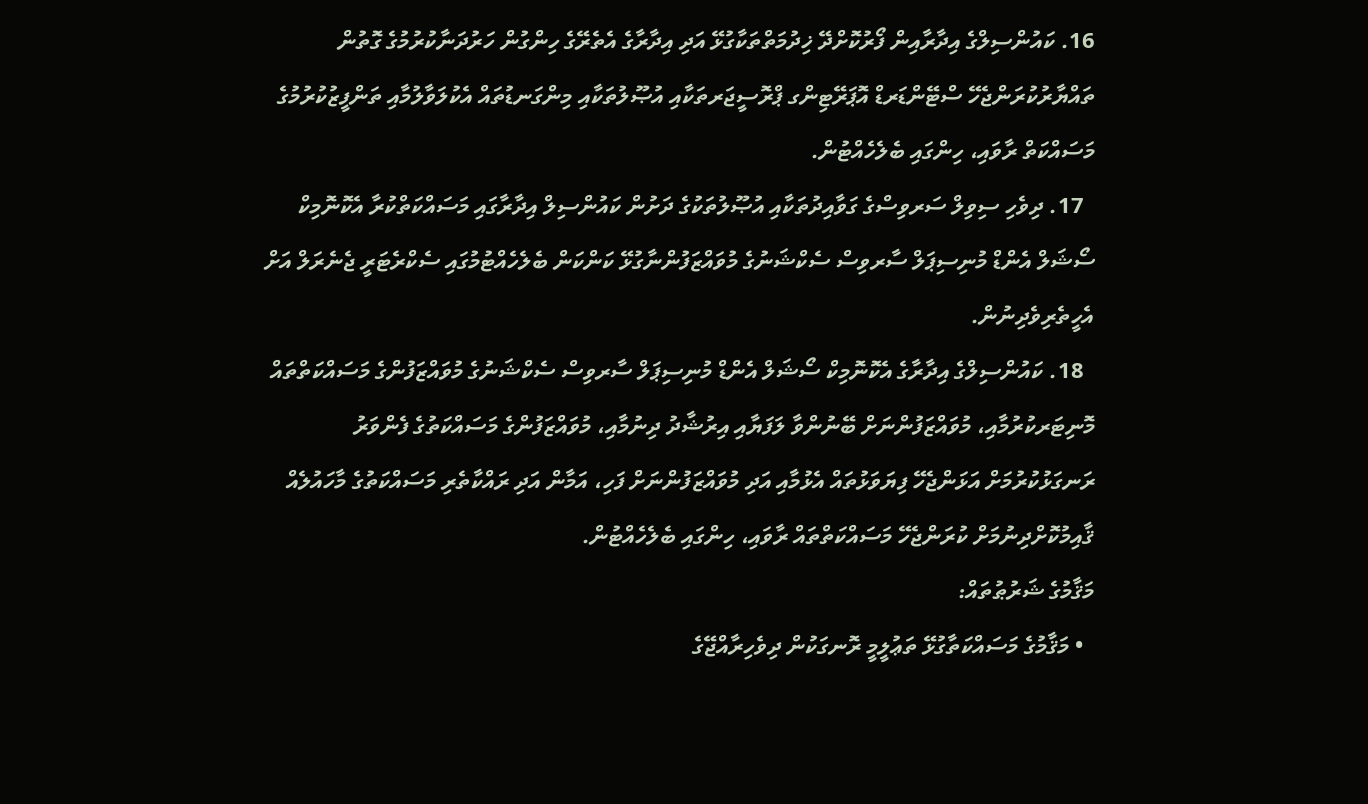16. ކައުންސިލްގެ އިދާރާއިން ފޯރުކޮށްދޭ ޚިދުމަތްތަކާގުޅޭ އަދި އިދާރާގެ އެތެރޭގެ ހިންގުން ހަރުދަނާކުރުމުގެ ގޮތުން ތައްޔާރުކުރަންޖެހޭ ސްޓޭންޑަރޑް އޮޕަރޭޓިންގ ޕްރޮސީޖަރތަކާއި އުޞޫލުތަކާއި މިންގަނޑުތައް އެކުލަވާލުމާއި ތަންފީޒުކުރުމުގެ މަސައްކަތް ރާވައި، ހިންގައި ބެލެހެއްޓުން.
  17. ދިވެހި ސިވިލް ސަރވިސްގެ ގަވާއިދުތަކާއި އުޞޫލުތަކުގެ ދަށުން ކައުންސިލް އިދާރާގައި މަސައްކަތްކުރާ އެކޮނޮމިކް ސޯޝަލް އެންޑް މުނިސިޕަލް ސާރވިސް ސެކްޝަނުގެ މުވައްޒަފުންނާގުޅޭ ކަންކަން ބެލެހެއްޓުމުގައި ސެކްރެޓަރީ ޖެނެރަލް އަށް އެހީތެރިވެދިނުން.
  18. ކައުންސިލްގެ އިދާރާގެ އެކޮނޮމިކް ސޯޝަލް އެންޑް މުނިސިޕަލް ސާރވިސް ސެކްޝަނުގެ މުވައްޒަފުންގެ މަސައްކަތްތައް މޮނިޓަރކުރުމާއި، މުވައްޒަފުންނަށް ބޭނުންވާ ލަފަޔާއި އިރުޝާދު ދިނުމާއި، މުވައްޒަފުންގެ މަސައްކަތުގެ ފެންވަރު ރަނގަޅުކުރުމަށް އަޅަންޖެހޭ ފިޔަވަޅުތައް އެޅުމާއި އަދި މުވައްޒަފުންނަށް ފަހި، އަމާން އަދި ރައްކާތެރި މަސައްކަތުގެ މާހައުލެއް ޤާއިމުކޮށްދިނުމަށް ކުރަންޖެހޭ މަސައްކަތްތައް ރާވައި، ހިންގައި ބެލެހެއްޓުން.
މަޤާމުގެ ޝަރުޠުތައް:
  • މަޤާމުގެ މަސައްކަތާގުޅޭ ތަޢުލީމީ ރޮނގަކުން ދިވެހިރާއްޖޭގެ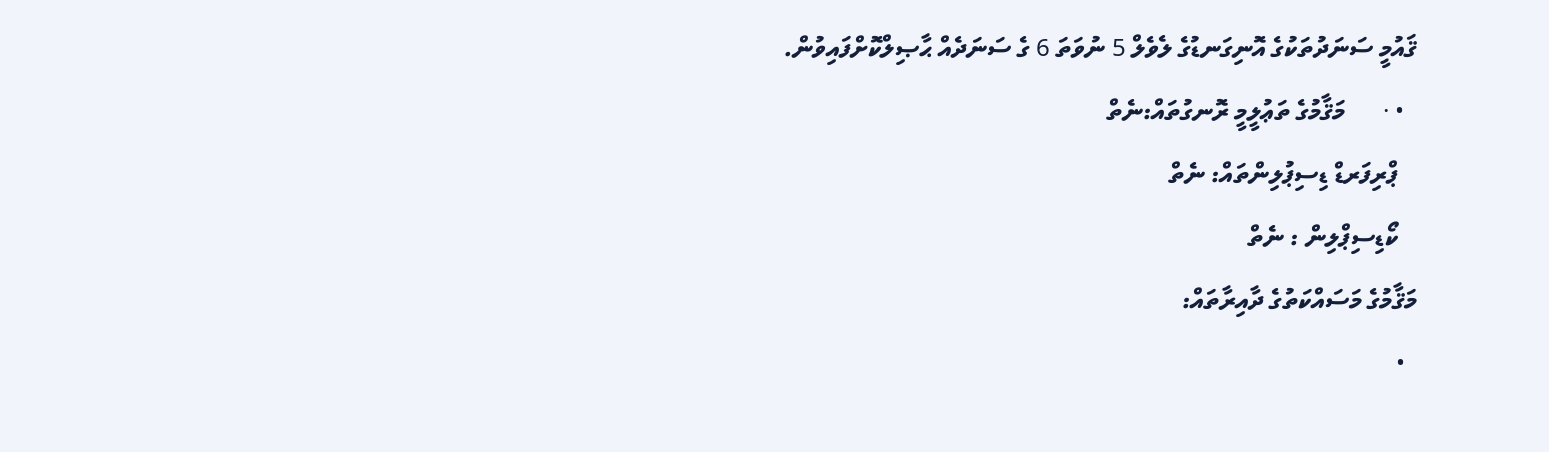ޤައުމީ ސަނަދުތަކުގެ އޮނިގަނޑުގެ ލެވެލް 5 ނުވަތަ 6 ގެ ސަނަދެއް ޙާޞިލްކޮށްފައިވުން.
  • ·      މަޤާމުގެ ތަޢުލީމީ ރޮނގުތައް:ނެތް
   ޕްރިފަރޑް ޑިސިޕުލިންތައް: ނެތް
   ކޯޑިސިޕްލިން : ނެތް
މަޤާމުގެ މަސައްކަތުގެ ދާއިރާތައް:
  •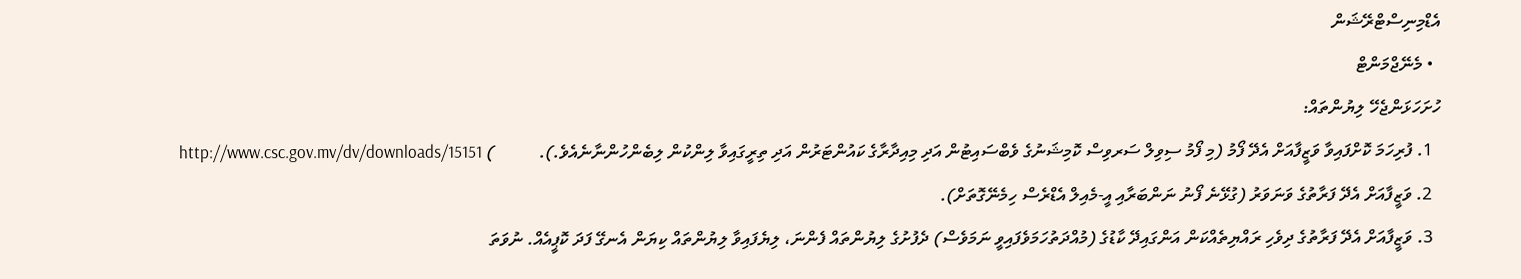އެޑްމިނިސްޓްރޭޝަން
  • މެނޭޖްމަންޓް
ހުށަހަޅަންޖެހޭ ލިޔުންތައް:
  1. ފުރިހަމަ ކޮށްފައިވާ ވަޒީފާއަށް އެދޭ ފޯމު (މި ފޯމު ސިވިލް ސަރވިސް ކޮމިޝަނުގެ ވެބްސައިޓުން އަދި މިއިދާރާގެ ކައުންޓަރުން އަދި ތިރީގައިވާ ލިންކުން ލިބެންހުންނާނެއެވެ.).          ) http://www.csc.gov.mv/dv/downloads/15151
  2. ވަޒީފާއަށް އެދޭ ފަރާތުގެ ވަނަވަރު (ގުޅޭނެ ފޯނު ނަންބަރާއި އީ-މެއިލް އެޑްރެސް ހިމެނޭގޮތަށް).
  3. ވަޒީފާއަށް އެދޭ ފަރާތުގެ ދިވެހި ރައްޔިތެއްކަން އަންގައިދޭ ކާޑުގެ (މުއްދަތުހަމަވެފައިވީ ނަމަވެސް) ދެފުށުގެ ލިޔުންތައް ފެންނަ، ލިޔެފައިވާ ލިޔުންތައް ކިޔަން އެނގޭ ފަދަ ކޮޕީއެއް. ނުވަތަ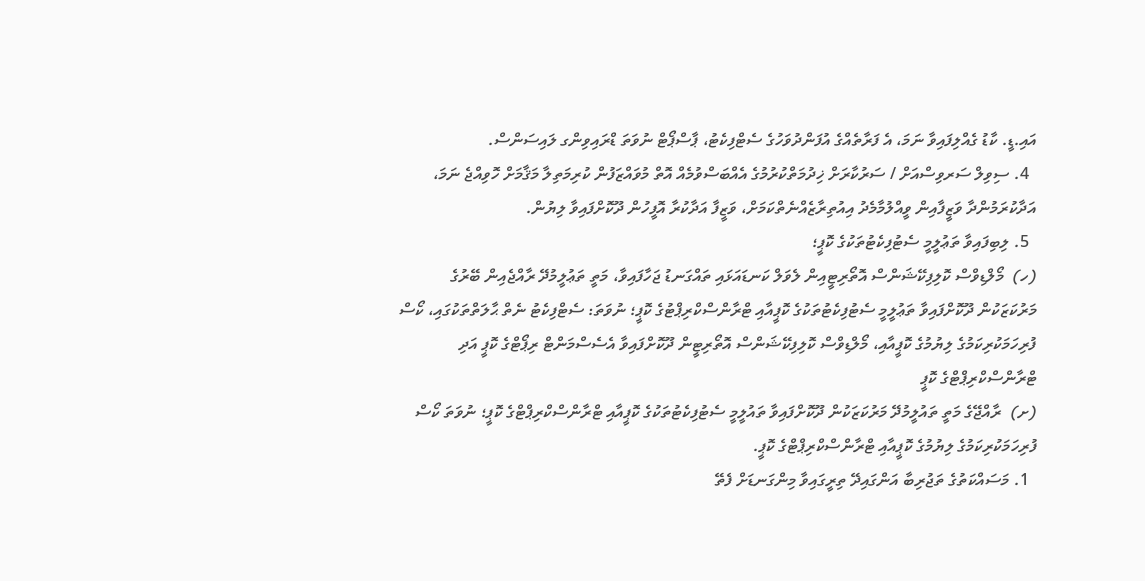އައި.ޑީ. ކާޑު ގެއްލިފައިވާ ނަމަ، އެ ފަރާތެއްގެ އުފަންދުވަހުގެ ސެޓްފިކެޓު، ޕާސްޕޯޓް ނުވަތަ ޑްރައިވިންގ ލައިސަންސް.
  4. ސިވިލް ސަރވިސްއަށް / ސަރުކާރަށް ޚިދުމަތްކުރުމުގެ އެއްބަސްވުމެއް އޮތް މުވައްޒަފުން ކުރިމަތިލާ މަޤާމަށް ހޮވިއްޖެ ނަމަ، އަދާކުރަމުންދާ ވަޒީފާއިން ވީއްލުމާމެދު އިއުތިރާޒެއްނެތްކަމަށް، ވަޒީފާ އަދާކުރާ އޮފީހުން ދޫކޮށްފައިވާ ލިޔުން.
  5. ލިބިފައިވާ ތަޢުލީމީ ސެޓުފިކެޓުތަކުގެ ކޮޕީ؛
(ހ)  މޯލްޑިވްސް ކޮލިފިކޭޝަންސް އޮތޯރިޓީއިން ލެވަލް ކަނޑައަޅައި ތައްގަނޑު ޖަހާފައިވާ، މަތީ ތަޢުލީމުދޭ ރާއްޖެއިން ބޭރުގެ މަރުކަޒަކުން ދޫކޮށްފައިވާ ތަޢުލީމީ ސެޓުފިކެޓުތަކުގެ ކޮޕީއާއި ޓްރާންސްކްރިޕްޓުގެ ކޮޕީ؛ ނުވަތަ: ސެޓްފިކެޓު ނެތް ޙާލަތްތަކުގައި، ކޯސް ފުރިހަމަކުރިކަމުގެ ލިޔުމުގެ ކޮޕީއާއި، މޯލްޑިވްސް ކޮލިފިކޭޝަންސް އޮތޯރިޓީން ދޫކޮށްފައިވާ އެސެސްމަންޓް ރިޕޯޓްގެ ކޮޕީ އަދި ޓްރާންސްކްރިޕްޓްގެ ކޮޕީ
(ށ)  ރާއްޖޭގެ މަތީ ތައުލީމުދޭ މަރުކަޒަކުން ދޫކޮށްފައިވާ ތައުލީމީ ސެޓުފިކެޓުތަކުގެ ކޮޕީއާއި ޓްރާންސްކްރިޕްޓްގެ ކޮޕީ؛ ނުވަތަ ކޯސް ފުރިހަމަކުރިކަމުގެ ލިޔުމުގެ ކޮޕީއާއި ޓްރާންސްކްރިޕްޓްގެ ކޮޕީ.
  1. މަސައްކަތުގެ ތަޖުރިބާ އަންގައިދޭ ތިރީގައިވާ މިންގަނޑަށް ފެތޭ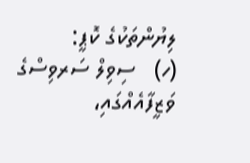ލިޔުންތަކުގެ ކޮޕީ:
(ހ)   ސިވިލް ސަރވިސްގެ ވަޒީފާއެއްގައި،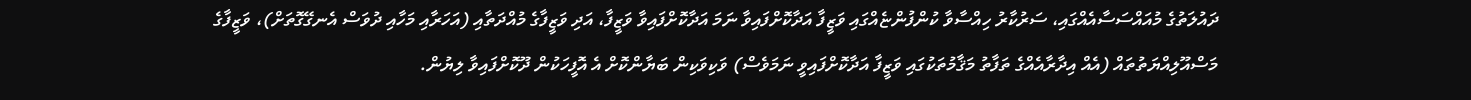ދައުލަތުގެ މުއައްސަސާއެއްގައި، ސަރުކާރު ހިއްސާވާ ކުންފުންޏެއްގައި ވަޒީފާ އަދާކޮށްފައިވާ ނަމަ އަދާކޮށްފައިވާ ވަޒީފާ، އަދި ވަޒީފާގެ މުއްދަތާއި (އަހަރާއި މަހާއި ދުވަސް އެނގޭގޮތަށް)، ވަޒީފާގެ މަސްއޫލިއްޔަތުތައް (އެއް އިދާރާއެއްގެ ތަފާތު މަޤާމުތަކުގައި ވަޒީފާ އަދާކޮށްފައިވީ ނަމަވެސް) ވަކިވަކިން ބަޔާންކޮށް އެ އޮފީހަކުން ދޫކޮށްފައިވާ ލިޔުން.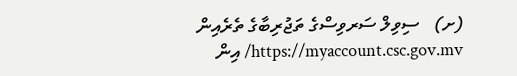(ށ)   ސިވިލް ސަރވިސްގެ ތަޖުރިބާގެ ތެރެއިން https://myaccount.csc.gov.mv/ އިން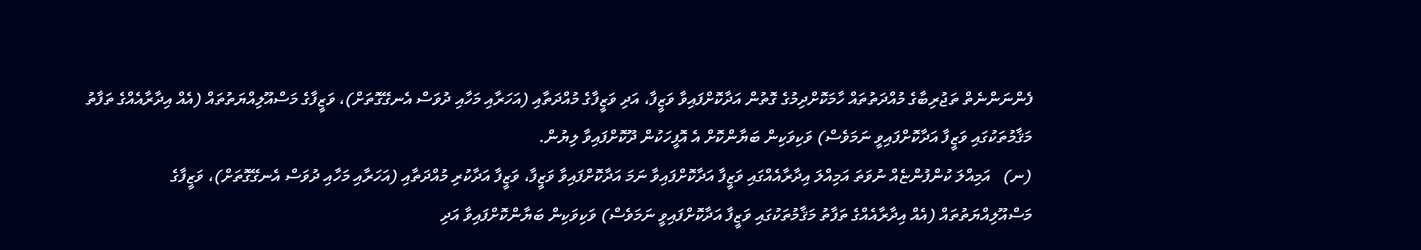ފެންނަންނެތް ތަޖުރިބާގެ މުއްދަތުތައް ހާމަކޮށްދިމުގެ ގޮތުން އަދާކޮށްފައިވާ ވަޒީފާ، އަދި ވަޒީފާގެ މުއްދަތާއި (އަހަރާއި މަހާއި ދުވަސް އެނގޭގޮތަށް)، ވަޒީފާގެ މަސްއޫލިއްޔަތުތައް (އެއް އިދާރާއެއްގެ ތަފާތު މަޤާމުތަކުގައި ވަޒީފާ އަދާކޮށްފައިވީ ނަމަވެސް) ވަކިވަކިން ބަޔާންކޮށް އެ އޮފީހަކުން ދޫކޮށްފައިވާ ލިޔުން.
(ނ)   އަމިއްލަ ކުންފުންޏެއް ނުވަތަ އަމިއްލަ އިދާރާއެއްގައި ވަޒީފާ އަދާކޮށްފައިވާ ނަމަ އަދާކޮށްފައިވާ ވަޒީފާ، ވަޒީފާ އަދާކުރި މުއްދަތާއި (އަހަރާއި މަހާއި ދުވަސް އެނގޭގޮތަށް)، ވަޒީފާގެ މަސްއޫލިއްޔަތުތައް (އެއް އިދާރާއެއްގެ ތަފާތު މަޤާމުތަކުގައި ވަޒީފާ އަދާކޮށްފައިވީ ނަމަވެސް) ވަކިވަކިން ބަޔާންކޮށްފައިވާ އަދި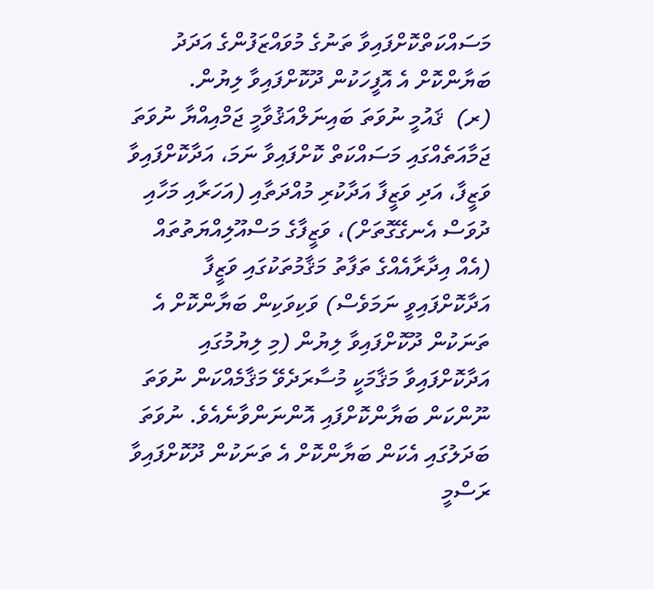މަސައްކަތްކޮށްފައިވާ ތަނުގެ މުވައްޒަފުންގެ އަދަދު ބަޔާންކޮށް އެ އޮފީހަކުން ދޫކޮށްފައިވާ ލިޔުން.
(ރ)  ޤައުމީ ނުވަތަ ބައިނަލްއަޤުވާމީ ޖަމްއިއްޔާ ނުވަތަ ޖަމާއަތެއްގައި މަސައްކަތް ކޮށްފައިވާ ނަމަ، އަދާކޮށްފައިވާ ވަޒީފާ، އަދި ވަޒީފާ އަދާކުރި މުއްދަތާއި (އަހަރާއި މަހާއި ދުވަސް އެނގޭގޮތަށް)، ވަޒީފާގެ މަސްއޫލިއްޔަތުތައް (އެއް އިދާރާއެއްގެ ތަފާތު މަޤާމުތަކުގައި ވަޒީފާ އަދާކޮށްފައިވީ ނަމަވެސް) ވަކިވަކިން ބަޔާންކޮށް އެ ތަނަކުން ދޫކޮށްފައިވާ ލިޔުން (މި ލިޔުމުގައި އަދާކޮށްފައިވާ މަޤާމަކީ މުސާރަދެވޭ މަޤާމެއްކަން ނުވަތަ ނޫންކަން ބަޔާންކޮށްފައި އޮންނަންވާނެއެވެ. ނުވަތަ ބަދަލުގައި އެކަން ބަޔާންކޮށް އެ ތަނަކުން ދޫކޮށްފައިވާ ރަސްމީ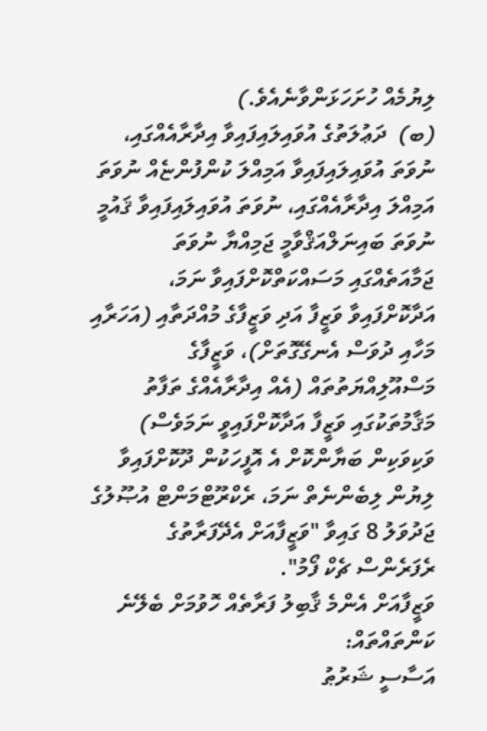ލިޔުމެއް ހުށަހަޅަންވާނެއެވެ.)
(ބ)  ދަޢުލަތުގެ އުވައިލައިފައިވާ އިދާރާއެއްގައި، ނުވަތަ އުވައިލައިފައިވާ އަމިއްލަ ކުންފުންޏެއް ނުވަތަ އަމިއްލަ އިދާރާއެއްގައި، ނުވަތަ އުވައިލައިފައިވާ ޤައުމީ ނުވަތަ ބައިނަލްއަޤްވާމީ ޖަމިއްޔާ ނުވަތަ ޖަމާއަތެއްގައި މަސައްކަތްކޮށްފައިވާ ނަމަ، އަދާކޮށްފައިވާ ވަޒީފާ އަދި ވަޒީފާގެ މުއްދަތާއި (އަހަރާއި މަހާއި ދުވަސް އެނގޭގޮތަށް)، ވަޒީފާގެ މަސްއޫލިއްޔަތުތައް (އެއް އިދާރާއެއްގެ ތަފާތު މަޤާމުތަކުގައި ވަޒީފާ އަދާކޮށްފައިވީ ނަމަވެސް) ވަކިވަކިން ބަޔާންކޮށް އެ އޮފީހަކުން ދޫކޮށްފައިވާ ލިޔުން ލިބެންނެތް ނަމަ، ރެކްރޫޓްމަންޓް އުޞޫލުގެ ޖަދުވަލު 8 ގައިވާ "ވަޒީފާއަށް އެދޭފަރާތުގެ ރެފަރެންސް ޗެކް ފޯމު".
ވަޒީފާއަށް އެންމެ ޤާބިލު ފަރާތެއް ހޮވުމަށް ބެލޭނެ ކަންތައްތައް:
އަސާސީ ޝަރުޠު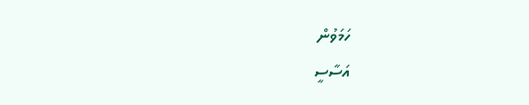ހަމަވުން
އަސާސީ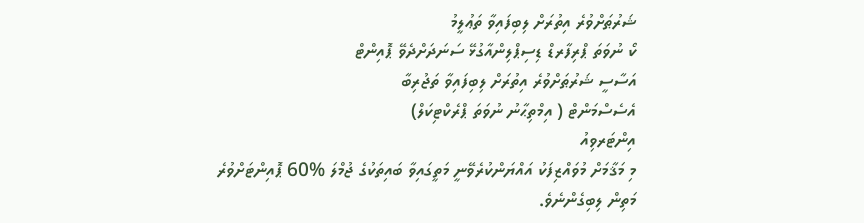ޝަރުޠަށްވުރެ އިތުރަށް ލިބިފައިވާ ތަޢުލީމު
ކޯ ނުވަތަ ޕްރިފާރޑް ޑިސިޕްލިންއާގުޅޭ ސަނަދަށްދެވޭ ޕޮއިންޓް
އަސާސީ ޝަރުޠަށްވުރެ އިތުރަށް ލިބިފައިވާ ތަޖުރިބާ
އެސެސްމަންޓް ( އިމްތިޙާނު ނުވަތަ ޕްރެކްޓިކަލް)
އިންޓަރވިއު
މި މަޤާމަށް މުވައްޒިފަކު އައްޔަންކުރެވޭނީ މަތީގައިވާ ބައިތަކުގެ ޖުމްލަ %60 ޕޮއިންޓަށްވުރެ މަތިން ލިބިގެންނެވެ.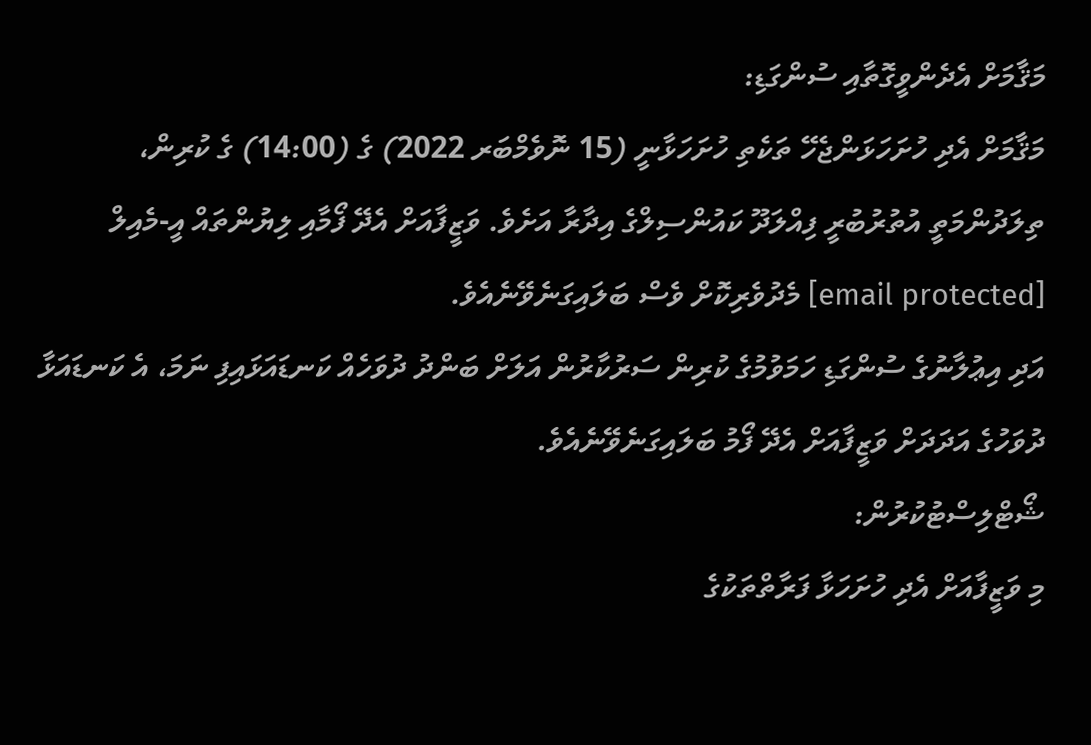މަޤާމަށް އެދެންވީގޮތާއި ސުންގަޑި:
މަޤާމަށް އެދި ހުށަހަޅަންޖެހޭ ތަކެތި ހުށަހަޅާނީ (15 ނޮވެމްބަރ 2022) ގެ (14:00) ގެ ކުރިން، ތިލަދުންމަތީ އުތުރުބުރީ ފިއްލަދޫ ކައުންސިލްގެ އިދާރާ އަށެވެ. ވަޒީފާއަށް އެދޭ ފޯމާއި ލިޔުންތައް އީ-މެއިލް [email protected] މެދުވެރިކޮށް ވެސް ބަލައިގަނެވޭނެއެވެ.
އަދި އިޢުލާނުގެ ސުންގަޑި ހަމަވުމުގެ ކުރިން ސަރުކާރުން އަލަށް ބަންދު ދުވަހެއް ކަނޑައަޅައިފި ނަމަ، އެ ކަނޑައަޅާ ދުވަހުގެ އަދަދަށް ވަޒީފާއަށް އެދޭ ފޯމު ބަލައިގަނެވޭނެއެވެ.
ޝޯޓްލިސްޓުކުރުން:
މި ވަޒީފާއަށް އެދި ހުށަހަޅާ ފަރާތްތަކުގެ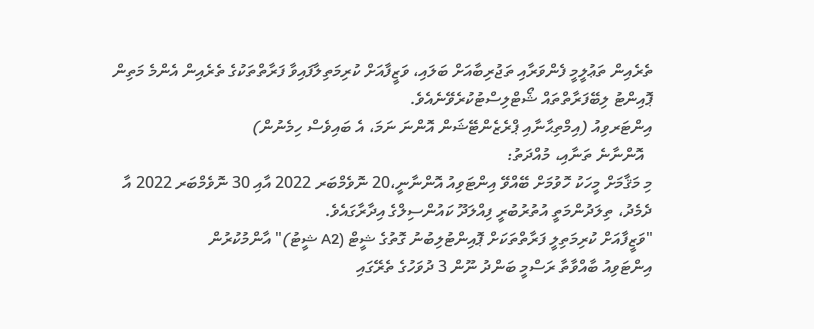ތެރެއިން ތަޢުލީމީ ފެންވަރާއި ތަޖުރިބާއަށް ބަލައި، ވަޒީފާއަށް ކުރިމަތިލާފައިވާ ފަރާތްތަކުގެ ތެރެއިން އެންމެ މަތިން ޕޮއިންޓު ލިބޭފަރާތްތައް ޝޯޓްލިސްޓުކުރެވޭނެއެވެ.
އިންޓަރވިއު (އިމްތިޙާނާއި ޕްރެޒެންޓޭޝަން އޮންނަ ނަމަ، އެ ބައިވެސް ހިމެނުން)
  އޮންނާނެ ތަނާއި، މުއްދަތު:
މި މަޤާމަށް މީހަކު ހޮވުމަށް ބޭއްވޭ އިންޓަވިއު އޮންނާނީ،20 ނޮވެމްބަރ 2022 އާއި 30 ނޮވެމްބަރ 2022 އާ ދެމެދު، ތިލަދުންމަތީ އުތުރުބުރީ ފިއްލަދޫ ކައުންސިލްގެ އިދާރާގައެވެ.
"ވަޒީފާއަށް ކުރިމަތިލީ ފަރާތްތަކަށް ޕޮއިންޓުލިބުނު ގޮތުގެ ޝީޓް (A2 ޝީޓު)" އާންމުކުރުން
އިންޓަވިއު ބާއްވާތާ ރަސްމީ ބަންދު ނޫން 3 ދުވަހުގެ ތެރޭގައި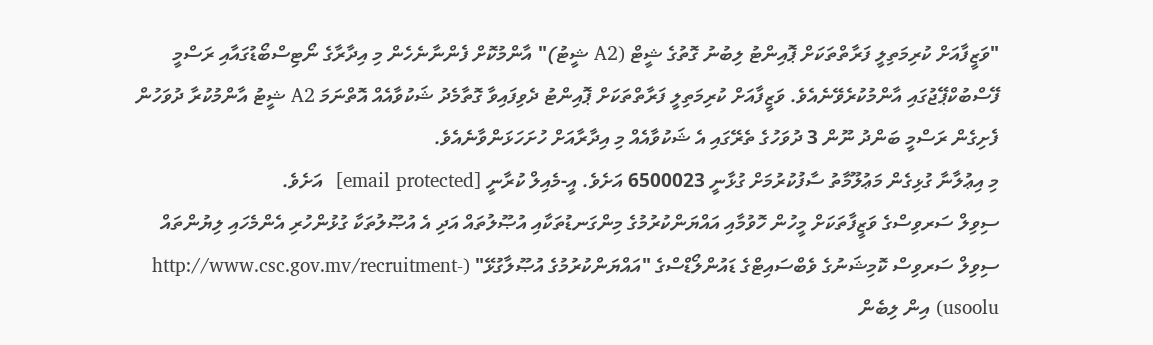"ވަޒީފާއަށް ކުރިމަތިލީ ފަރާތްތަކަށް ޕޮއިންޓު ލިބުނު ގޮތުގެ ޝީޓް (A2 ޝީޓު)" އާންމުކޮށް ފެންނާނެހެން މި އިދާރާގެ ނޯޓިސްބޯޑުގައާއި ރަސްމީ ފޭސްބުކްޕޭޖުގައި އާންމުކުރެވޭނެއެވެ. ވަޒީފާއަށް ކުރިމަތިލީ ފަރާތްތަކަށް ޕޮއިންޓު ދެވިފައިވާ ގޮތާމެދު ޝަކުވާއެއް އޮތްނަމަ A2 ޝީޓު އާންމުކުރާ ދުވަހުން ފެށިގެން ރަސްމީ ބަންދު ނޫން 3 ދުވަހުގެ ތެރޭގައި އެ ޝަކުވާއެއް މި އިދާރާއަށް ހުށަހަޅަންވާނެއެވެ.
މި އިޢުލާނާ ގުޅިގެން މަޢުލޫމާތު ސާފުކުރުމަށް ގުޅާނީ 6500023 އަށެވެ. އީ-މެއިލް ކުރާނީ [email protected]  އަށެވެ.
ސިވިލް ސަރވިސްގެ ވަޒީފާތަކަށް މީހުން ހޮވުމާއި އައްޔަންކުރުމުގެ މިންގަނޑުތަކާއި އުޞޫލުތައް އަދި އެ އުޞޫލުތަކާ ގުޅުންހުރި އެންމެހައި ލިޔުންތައް ސިވިލް ސަރވިސް ކޮމިޝަނުގެ ވެބްސައިޓްގެ ޑައުންލޯޑްސްގެ "އައްޔަންކުރުމުގެ އުޞޫލާގުޅޭ" (http://www.csc.gov.mv/recruitment-usoolu) އިން ލިބެން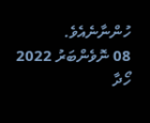ހުންނާނެއެވެ.
08 ނޮވެންބަރު 2022
ހޯދާ